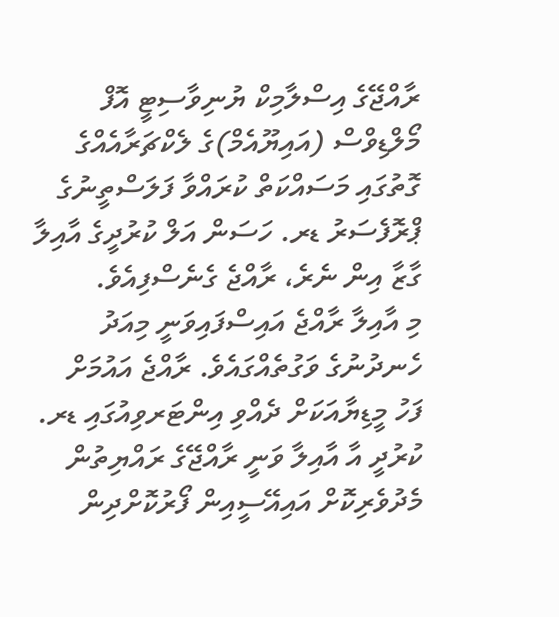ރާއްޖޭގެ އިސްލާމިކް ޔުނިވާސިޓީ އޮފް މޯލްޑިވްސް (އައިޔޫއެމް)ގެ ލެކްޗަރާއެއްގެ ގޮތުގައި މަސައްކަތް ކުރައްވާ ފަލަސްތީނުގެ ޕްރޮފެސަރު ޑރ. ހަސަން އަލް ކުރުދީގެ އާއިލާ ގާޒާ އިން ނެރެ، ރާއްޖެ ގެނެސްފިއެވެ.
މި އާއިލާ ރާއްޖެ އައިސްފައިވަނީ މިއަދު ހެނދުނުގެ ވަގުތެއްގައެވެ. ރާއްޖެ އައުމަށް ފަހު މީޑިޔާއަކަށް ދެއްވި އިންޓަރވިއުގައި ޑރ. ކުރުދީ އާ އާއިލާ ވަނީ ރާއްޖޭގެ ރައްޔިތުން މެދުވެރިކޮށް އައިއޭސީއިން ފޯރުކޮށްދިން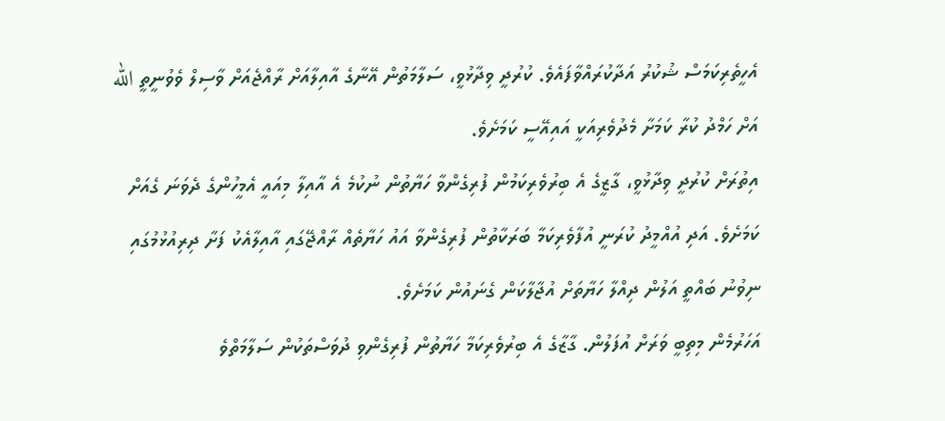އެހީތެރިކަމަސް ޝުކުރު އަދާކުރައްވާފައެވެ. ކުރުދީ ވިދާޅުވީ، ސަލާމަތުން އޭނާގެ އާއިލާއަށް ރާއްޖެއަށް ވާސިލް ވެވުނީތީ الله އަށް ހަމްދު ކުރާ ކަމަށާ މެދުވެރިއަކީ އައިއޭސީ ކަމަށެވެ.
އިތުރަށް ކުރުދީ ވިދާޅުވީ، ގާޒީގެ އެ ބިރުވެރިކަމުން ފުރިގެންވާ ހަޔާތުން ނުކުމެ އެ އާއިލާ މިއައީ އެމީހުންގެ ދެވަނަ ގެއަށް ކަމަށެވެ. އަދި އުއްމީދު ކުރަނީ އުފާވެރިކަމާ ބަރަކާތުން ފުރިގެންވާ އައު ހަޔާތެއް ރާއްޖޭގައި އާއިލާއެކު ފަށާ ދިރިއުޅުމުގައި ނިވުނު ބައްތީ އަލުން ދިއްލާ ހަޔާތަށް އުޖާލާކަން ގެނައުން ކަމަށެވެ.
އަހަރުމެން މިތިބީ ވަރަށް އުފަލުން. ގާޒާގެ އެ ބިރުވެރިކަމާ ހަޔާތުން ފުރިގެންވި ދުވަސްތަކުން ސަލާމަތްވެ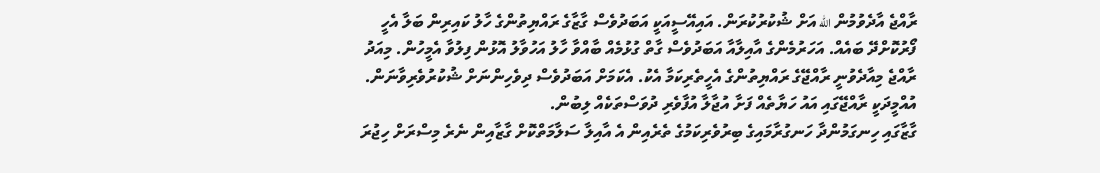ރާއްޖެ އާދެވުމުން الله އަށް ޝުކުރުކުރަން. އައިއޭސީއަކީ އަބަދުވެސް ގާޒާގެ ރައްޔިތުންގެ ހާލު ކައިރިން ބަލާ އެހީ ފޯރުކޮށްދޭ ބައެއް. އަހަރުމެންގެ އާއިލާއާ އަބަދުވެސް ގާތް ގުޅުމެއް ބާއްވާ ހާލު އަހުވާލު އޮޅުން ފިލުވާ އެމީހުން. މިއަދު ރާއްޖެ މިއާދެވުނީ ރާއްޖޭގެ ރައްޔިތުންގެ އެހީތެރިކަމާ އެކު. އެކަމަށް އަބަދުވެސް ދިވެހިންނަށް ޝުކުރުވެރިވާނަން. އުއްމީދަކީ ރާއްޖޭގައި އައު ހަޔާތެއް ފަށާ އުޖާލާ އުފާވެރި ދުވަސްތަކެއް ލިބުން.
ގާޒާގައި ހިނގަމުންދާ ހަނގުރާމައިގެ ބިރުވެރިކަމުގެ ތެރެއިން އެ އާއިލާ ސަލާމަތްކޮށް ގާޒާއިން ނެރެ މިސްރަށް ހިޖުރަ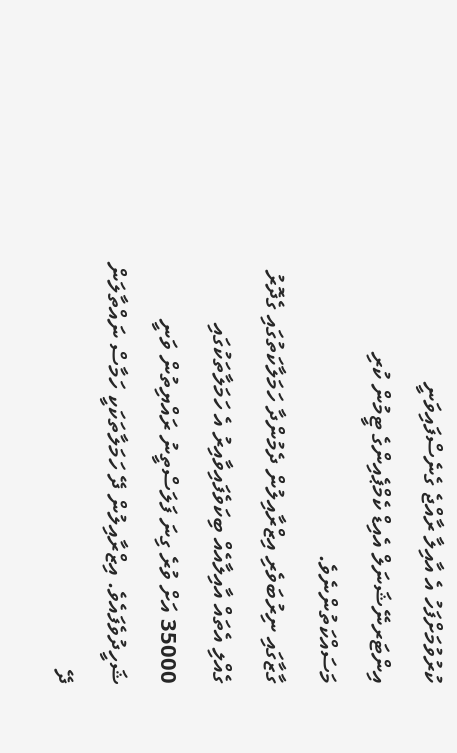ކުރުވުމަށްފަހު އެ އާއިލާ ރާއްޖެ ގެނެސްފައިވަނީ އިންޓަރނޭޝަނަލް އެއިޑް ކެމްޕެއިންގެ ޓީމުން ކުރި މަސައްކަތުންނެވެ.
ގާޒާގައި ނިރުބަވެރި އިޒްރާއިލުން ދެމުންދާ ހަމަލާކަތުގައި ގެދޮރު ގެއްލި އެތައް އާއިލާއެއް ބިކަވެފައިވާއިރު އެ ހަމަލާތަކުގައި 35000 އަށް ވުރެ ގިނަ ފަލަސްތީނު ރައްޔިތުން ވަނީ ޝަހީދުވެފައެވެ. އިޒްރާއިލުން ދޭ ހަމަލާތަކަކީ ހަމާސް ނައްތާލަން ދޭ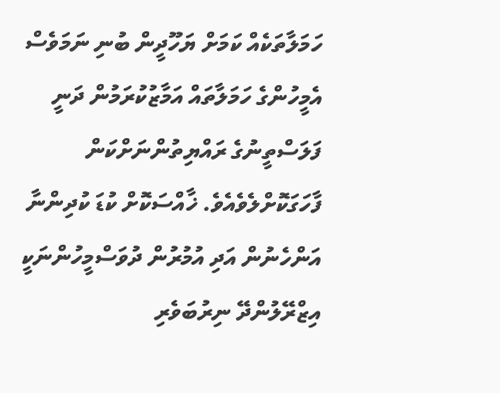ހަމަލާތަކެއް ކަމަށް ޔަހޫދީން ބުނި ނަމަވެސް އެމީހުންގެ ހަމަލާތައް އަމާޒުކުރަމުން ދަނީ ފަލަސްތީނުގެ ރައްޔިތުންނަށްކަން ފާހަގަކޮށްލެވެއެވެ. ޚާއްސަކޮށް ކުޑަ ކުދިންނާ އަންހެނުން އަދި އުމުރުން ދުވަސްމީހުންނަކީ އިޒްރޭލުންދޭ ނިރުބަވެރި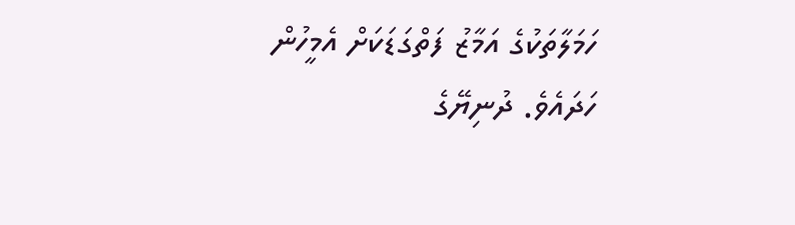ހަމަލާތަކުގެ އަމާޒު ފަތްގަޑަކަށް އެމީހުން ހަދައެވެ. ދުނިޔޭގެ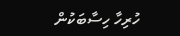ހުރިހާ ހިސާބަކުން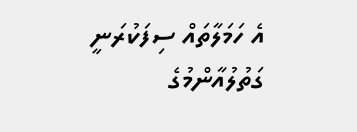އެ ހަމަލާތައް ސިފަކުރަނީ ގަތުލުއާންމުގެ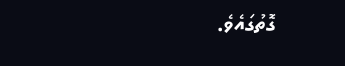ގޮތުގައެވެ.